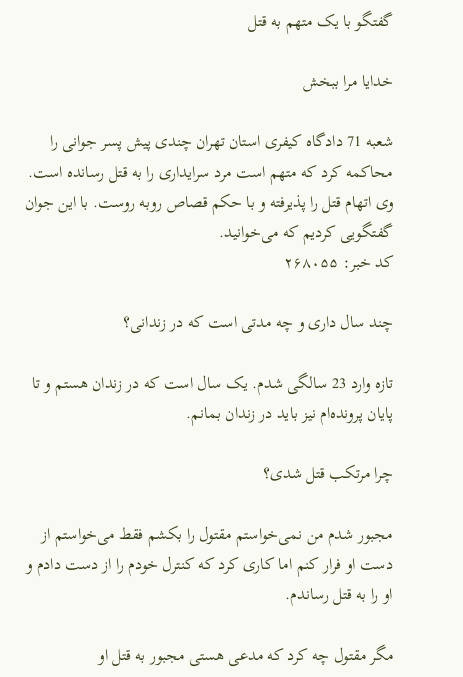گفتگو با یک متهم به قتل

خدایا مرا ببخش

شعبه 71 دادگاه کیفری استان تهران چندی پیش پسر جوانی را محاکمه کرد که متهم است مرد سرایداری را به قتل رسانده است. وی اتهام قتل را پذیرفته و با حکم قصاص روبه روست. با این جوان گفتگویی کردیم که می‌خوانید.
کد خبر: ۲۶۸۰۵۵

چند سال داری و چه مدتی است که در زندانی؟

تازه وارد 23 سالگی شدم. یک سال است که در زندان هستم و تا پایان پرونده‌ام نیز باید در زندان بمانم.

چرا مرتکب قتل شدی؟

مجبور شدم من نمی‌خواستم مقتول را بکشم فقط می‌خواستم از دست او فرار کنم اما کاری کرد که کنترل خودم را از دست دادم و او را به قتل رساندم.

مگر مقتول چه کرد که مدعی هستی مجبور به قتل او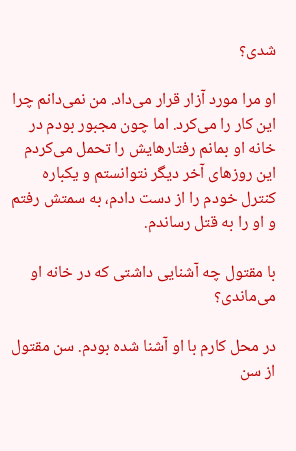شدی؟

او مرا مورد آزار قرار می‌داد. من نمی‌دانم چرا این کار را می‌کرد. اما چون مجبور بودم در خانه او بمانم رفتارهایش را تحمل می‌کردم این روزهای آخر دیگر نتوانستم و یکباره کنترل خودم را از دست دادم، به سمتش رفتم و او را به قتل رساندم.

با مقتول چه آشنایی داشتی که در خانه او می‌ماندی؟

در محل کارم با او آشنا شده بودم. سن مقتول از سن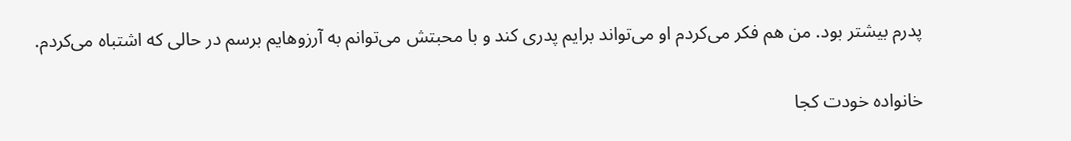پدرم بیشتر بود. من هم فکر می‌کردم او می‌تواند برایم پدری کند و با محبتش می‌توانم به آرزوهایم برسم در حالی که اشتباه می‌کردم.

خانواده خودت کجا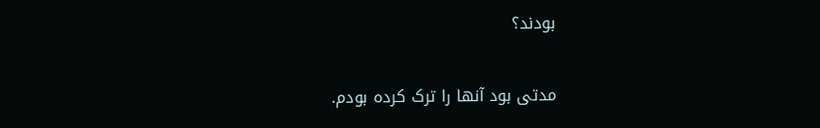بودند؟

مدتی بود آنها را ترک کرده بودم.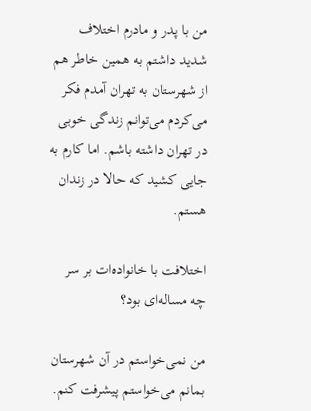من با پدر و مادرم اختلاف شدید داشتم به همین خاطر هم از شهرستان به تهران آمدم فکر می‌کردم می‌توانم زندگی خوبی در تهران داشته باشم. اما کارم به جایی کشید که حالا در زندان هستم.

اختلافت با خانواده‌ات بر سر چه مساله‌ای بود؟

من نمی‌خواستم در آن شهرستان بمانم می‌خواستم پیشرفت کنم.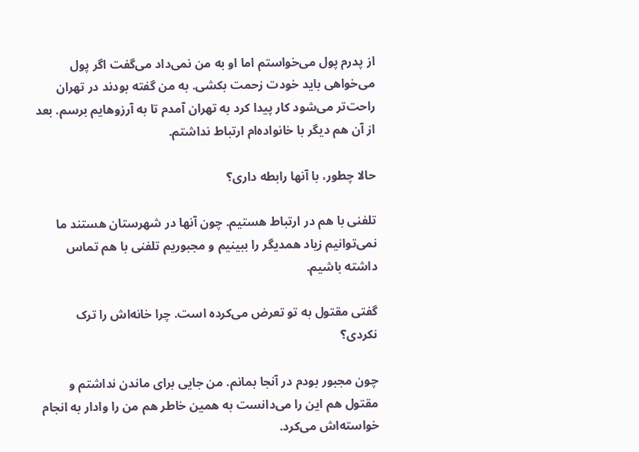از پدرم پول می‌خواستم اما او به من نمی‌داد می‌گفت اگر پول می‌خواهی باید خودت زحمت بکشی. به من گفته بودند در تهران راحت‌تر می‌شود کار پیدا کرد به تهران آمدم تا به آرزوهایم برسم. بعد از آن هم دیگر با خانواده‌ام ارتباط نداشتم.

حالا چطور، با آنها رابطه داری؟

تلفنی با هم در ارتباط هستیم. چون آنها در شهرستان هستند ما نمی‌توانیم زیاد همدیگر را ببینیم و مجبوریم تلفنی با هم تماس داشته باشیم.

گفتی مقتول به تو تعرض می‌کرده است. چرا خانه‌اش را ترک نکردی؟

چون مجبور بودم در آنجا بمانم. من جایی برای ماندن نداشتم و مقتول هم این را می‌دانست به همین خاطر هم من را وادار به انجام خواسته‌اش می‌کرد.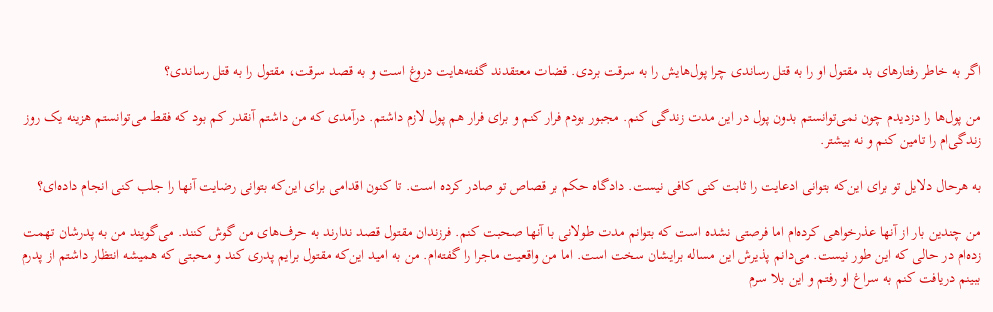اگر به خاطر رفتارهای بد مقتول او را به قتل رساندی چرا پول‌هایش را به سرقت بردی. قضات معتقدند گفته‌هایت دروغ است و به قصد سرقت، مقتول را به قتل رساندی؟

من پول‌ها را دزدیدم چون نمی‌توانستم بدون پول در این مدت زندگی کنم. مجبور بودم فرار کنم و برای فرار هم پول لازم داشتم. درآمدی که من داشتم آنقدر کم بود که فقط می‌توانستم هزینه یک روز زندگی‌ام را تامین کنم و نه بیشتر.

به هرحال دلایل تو برای این‌که بتوانی ادعایت را ثابت کنی کافی نیست. دادگاه حکم بر قصاص تو صادر کرده است. تا کنون اقدامی برای این‌که بتوانی رضایت آنها را جلب کنی انجام داده‌ای؟

من چندین بار از آنها عذرخواهی کرده‌ام اما فرصتی نشده است که بتوانم مدت طولانی با آنها صحبت کنم. فرزندان مقتول قصد ندارند به حرف‌های من گوش کنند. می‌گویند من به پدرشان تهمت زده‌ام در حالی که این طور نیست. می‌دانم پذیرش این مساله برایشان سخت است. اما من واقعیت ماجرا را گفته‌ام. من به امید این‌که مقتول برایم پدری کند و محبتی که همیشه انتظار داشتم از پدرم ببینم دریافت کنم به سراغ او رفتم و این بلا سرم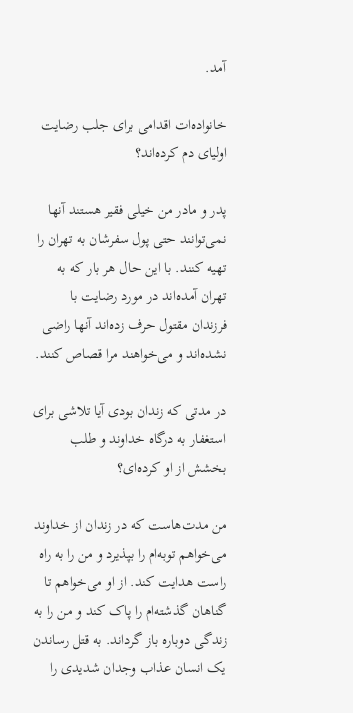آمد.

خانواده‌ات اقدامی برای جلب رضایت اولیای دم کرده‌اند؟

پدر و مادر من خیلی فقیر هستند آنها نمی‌توانند حتی پول سفرشان به تهران را تهیه کنند. با این حال هر بار که به تهران آمده‌اند در مورد رضایت با فرزندان مقتول حرف زده‌اند آنها راضی نشده‌اند و می‌خواهند مرا قصاص کنند.

در مدتی که زندان بودی آیا تلاشی برای استغفار به درگاه خداوند و طلب بخشش از او کرده‌ای؟

من مدت‌هاست که در زندان از خداوند می‌خواهم توبه‌ام را بپذیرد و من را به راه راست هدایت کند. از او می‌خواهم تا گناهان گذشته‌ام را پاک کند و من را به زندگی دوباره باز گرداند. به قتل رساندن یک انسان عذاب وجدان شدیدی را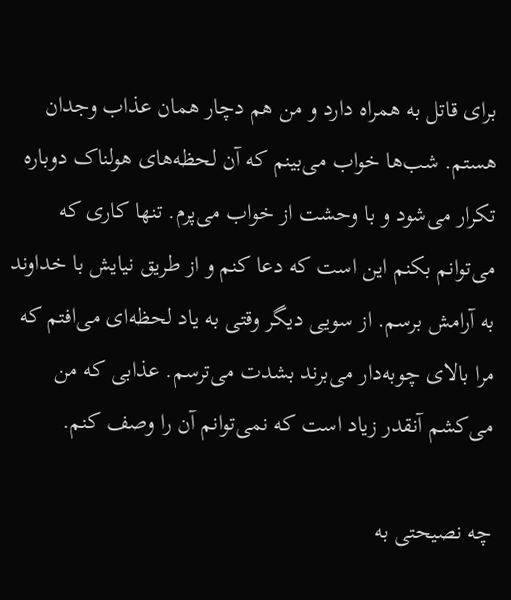برای قاتل به همراه دارد و من هم دچار همان عذاب وجدان هستم. شب‌ها خواب می‌بینم که آن لحظه‌های هولناک دوباره تکرار می‌شود و با وحشت از خواب می‌پرم. تنها کاری که می‌توانم بکنم این است که دعا کنم و از طریق نیایش با خداوند به آرامش برسم. از سویی دیگر وقتی به یاد لحظه‌ای می‌افتم که مرا بالای چوبه‌دار می‌برند بشدت می‌ترسم. عذابی که من می‌کشم آنقدر زیاد است که نمی‌توانم آن را وصف کنم.

چه نصیحتی به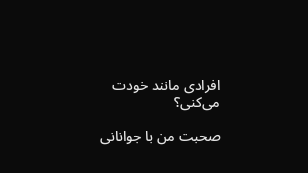افرادی مانند خودت می‌کنی؟

صحبت من با جوانانی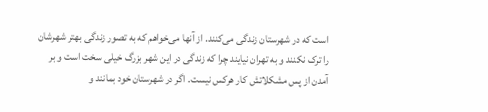است که در شهرستان زندگی می‌کنند. از آنها می‌خواهم که به تصور زندگی بهتر شهرشان را ترک نکنند و به تهران نیایند چرا که زندگی در این شهر بزرگ خیلی سخت است و بر آمدن از پس مشکلاتش کار هرکس نیست. اگر در شهرستان خود بمانند و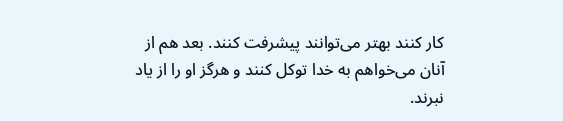کار کنند بهتر می‌توانند پیشرفت کنند. بعد هم از آنان می‌خواهم به خدا توکل کنند و هرگز او را از یاد نبرند.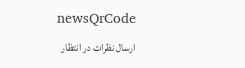newsQrCode
ارسال نظرات در انتظار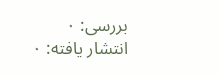بررسی: ۰ انتشار یافته: ۰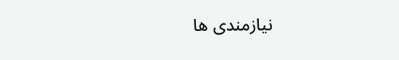نیازمندی ها